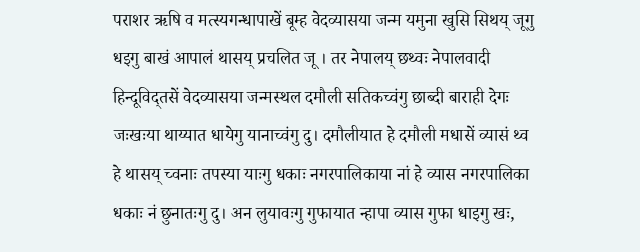पराशर ऋषि व मत्स्यगन्धापाखें बूम्ह वेदव्यासया जन्म यमुना खुसि सिथय् जूगु धइगु बाखं आपालं थासय् प्रचलित जू । तर नेपालय् छथ्वः नेपालवादी हिन्दूविद्तसें वेदव्यासया जन्मस्थल दमौली सतिकच्वंगु छाब्दी बाराही देगः जःखःया थाय्यात धायेगु यानाच्वंगु दु। दमौलीयात हे दमौली मधासें व्यासं थ्व हे थासय् च्वनाः तपस्या याःगु धकाः नगरपालिकाया नां हे व्यास नगरपालिका धकाः नं छुनातःगु दु। अन लुयावःगु गुफायात न्हापा व्यास गुफा धाइगु खः,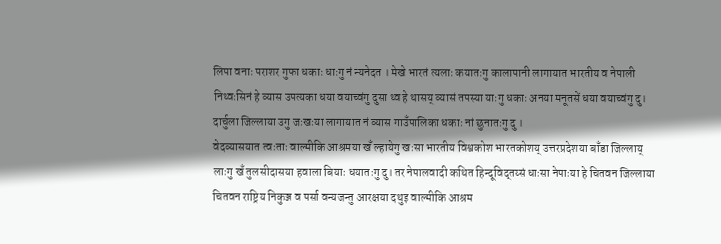लिपा वनाः पराशर गुफा धकाः धाःगु नं न्यनेदत । मेखे भारतं त्यलाः कयातःगु कालापानी लागायात भारतीय व नेपाली निथ्वःसिनं हे व्यास उपत्यका धया वयाच्वंगु दुसा थ्व हे थासय् व्यासं तपस्या याःगु धकाः अनया मनूतसें धया वयाच्वंगु दु। दार्चुला जिल्लाया उगु जःखःया लागायात नं व्यास गाउँपालिका धकाः नां छुनातःगु दु ।
वेदव्यासयात त्वःताः वाल्मीकि आश्रमया खँ ल्हायेगु खःसा भारतीय विश्वकोश भारतकोशय् उत्तरप्रदेशया बाँडा जिल्लाय् लाःगु खँ तुलसीदासया हवाला बियाः धयातःगु दु। तर नेपालवादी कथित हिन्दूविद्तय्सं धाःसा नेपाःया हे चितवन जिल्लाया चितवन राष्ट्रिय निकुञ्ज व पर्सा वन्यजन्तु आरक्षया दथुइ वाल्मीकि आश्रम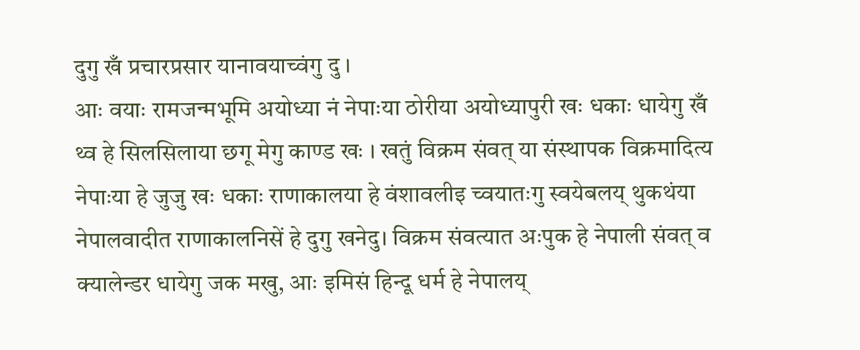दुगु खँ प्रचारप्रसार यानावयाच्वंगु दु ।
आः वयाः रामजन्मभूमि अयोध्या नं नेपाःया ठोरीया अयोध्यापुरी खः धकाः धायेगु खँ थ्व हे सिलसिलाया छगू मेगु काण्ड खः । खतुं विक्रम संवत् या संस्थापक विक्रमादित्य नेपाःया हे जुजु खः धकाः राणाकालया हे वंशावलीइ च्वयातःगु स्वयेबलय् थुकथंया नेपालवादीत राणाकालनिसें हे दुगु खनेदु। विक्रम संवत्यात अःपुक हे नेपाली संवत् व क्यालेन्डर धायेगु जक मखु, आः इमिसं हिन्दू धर्म हे नेपालय्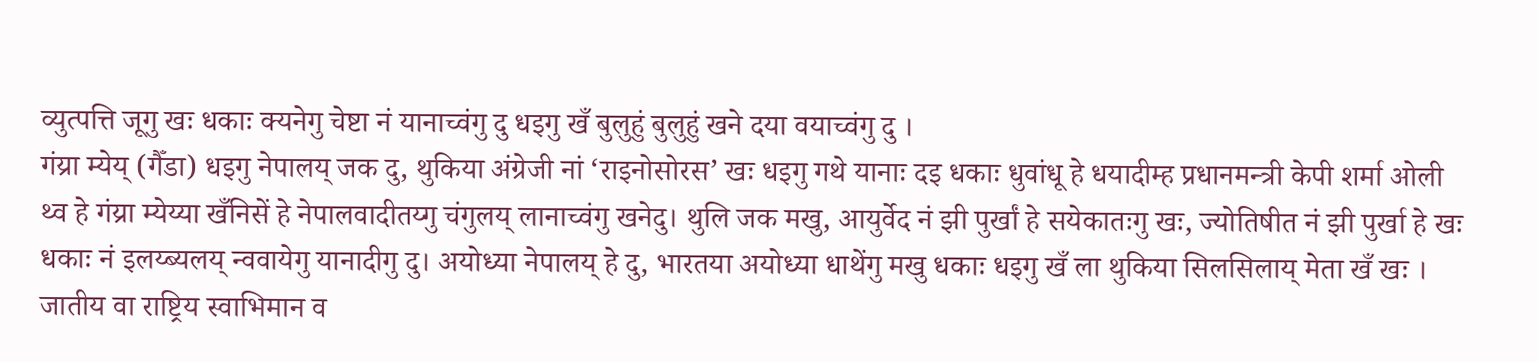व्युत्पत्ति जूगु खः धकाः क्यनेगु चेष्टा नं यानाच्वंगु दु धइगु खँ बुलुहुं बुलुहुं खने दया वयाच्वंगु दु ।
गंय्रा म्येय् (गैँडा) धइगु नेपालय् जक दु, थुकिया अंग्रेजी नां ‘राइनोसोरस’ खः धइगु गथे यानाः दइ धकाः धुवांधू हे धयादीम्ह प्रधानमन्त्री केपी शर्मा ओली थ्व हे गंय्रा म्येय्या खँनिसें हे नेपालवादीतय्गु चंगुलय् लानाच्वंगु खनेदु। थुलि जक मखु, आयुर्वेद नं झी पुर्खां हे सयेकातःगु खः, ज्योतिषीत नं झी पुर्खा हे खः धकाः नं इलय्ब्यलय् न्ववायेगु यानादीगु दु। अयोध्या नेपालय् हे दु, भारतया अयोध्या धाथेंगु मखु धकाः धइगु खँ ला थुकिया सिलसिलाय् मेता खँ खः ।
जातीय वा राष्ट्रिय स्वाभिमान व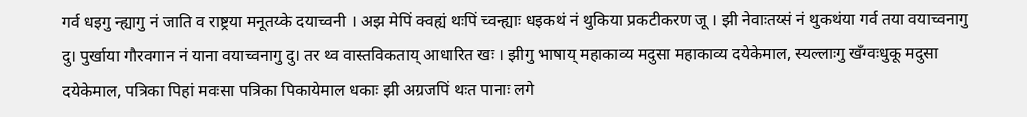गर्व धइगु न्ह्यागु नं जाति व राष्ट्रया मनूतय्के दयाच्वनी । अझ मेपिं क्वह्यं थःपिं च्वन्ह्याः धइकथं नं थुकिया प्रकटीकरण जू । झी नेवाःतय्सं नं थुकथंया गर्व तया वयाच्वनागु दु। पुर्खाया गौरवगान नं याना वयाच्वनागु दु। तर थ्व वास्तविकताय् आधारित खः । झीगु भाषाय् महाकाव्य मदुसा महाकाव्य दयेकेमाल, स्यल्लाःगु खँग्वःधुकू मदुसा दयेकेमाल, पत्रिका पिहां मवःसा पत्रिका पिकायेमाल धकाः झी अग्रजपिं थःत पानाः लगे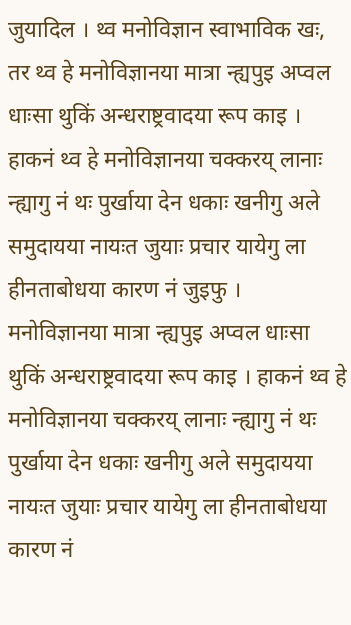जुयादिल । थ्व मनोविज्ञान स्वाभाविक खः, तर थ्व हे मनोविज्ञानया मात्रा न्ह्यपुइ अप्वल धाःसा थुकिं अन्धराष्ट्रवादया रूप काइ । हाकनं थ्व हे मनोविज्ञानया चक्करय् लानाः न्ह्यागु नं थः पुर्खाया देन धकाः खनीगु अले समुदायया नायःत जुयाः प्रचार यायेगु ला हीनताबोधया कारण नं जुइफु ।
मनोविज्ञानया मात्रा न्ह्यपुइ अप्वल धाःसा थुकिं अन्धराष्ट्रवादया रूप काइ । हाकनं थ्व हे मनोविज्ञानया चक्करय् लानाः न्ह्यागु नं थः पुर्खाया देन धकाः खनीगु अले समुदायया नायःत जुयाः प्रचार यायेगु ला हीनताबोधया कारण नं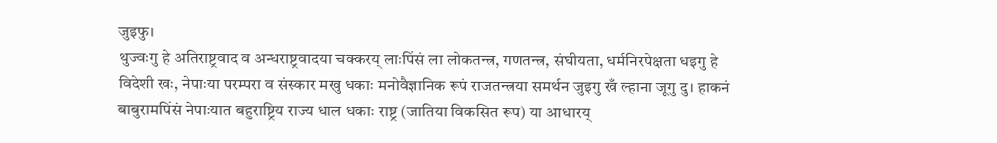जुइफु।
थुज्वःगु हे अतिराष्ट्रवाद व अन्धराष्ट्रवादया चक्करय् लाःपिंसं ला लोकतन्त्र, गणतन्त्र, संघीयता, धर्मनिरपेक्षता धइगु हे विदेशी खः, नेपाःया परम्परा व संस्कार मखु धकाः मनोवैज्ञानिक रूपं राजतन्त्रया समर्थन जुइगु खँ ल्हाना जूगु दु। हाकनं बाबुरामपिंसं नेपाःयात बहुराष्ट्रिय राज्य धाल धकाः राष्ट्र (जातिया विकसित रूप) या आधारय्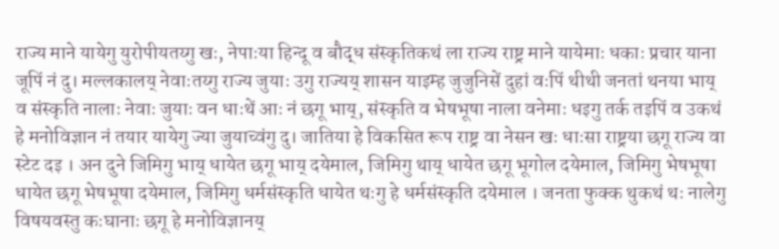राज्य माने यायेगु युरोपीयतय्गु खः, नेपाःया हिन्दू व बौद्ध संस्कृतिकथं ला राज्य राष्ट्र माने यायेमाः धकाः प्रचार याना जूपिं नं दु। मल्लकालय् नेवाःतय्गु राज्य जुयाः उगु राज्यय् शासन याइम्ह जुजुनिसें दुहां वःपिं थीथी जनतां थनया भाय् व संस्कृति नालाः नेवाः जुयाः वन धाःथें आः नं छगू भाय्, संस्कृति व भेषभूषा नाला वनेमाः धइगु तर्क तइपिं व उकथं हे मनोविज्ञान नं तयार यायेगु ज्या जुयाच्वंगु दु। जातिया हे विकसित रूप राष्ट्र वा नेसन खः धाःसा राष्ट्रया छगू राज्य वा स्टेट दइ । अन दुने जिमिगु भाय् धायेत छगू भाय् दयेमाल, जिमिगु थाय् धायेत छगू भूगोल दयेमाल, जिमिगु भेषभूषा धायेत छगू भेषभूषा दयेमाल, जिमिगु धर्मसंस्कृति धायेत थःगु हे धर्मसंस्कृति दयेमाल । जनता फुक्क थुकथं थः नालेगु विषयवस्तु कःघानाः छगू हे मनोविज्ञानय्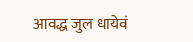आवद्ध जुल धायेवं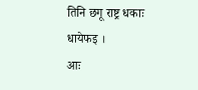तिनि छगू राष्ट्र धकाः धायेफइ ।
आः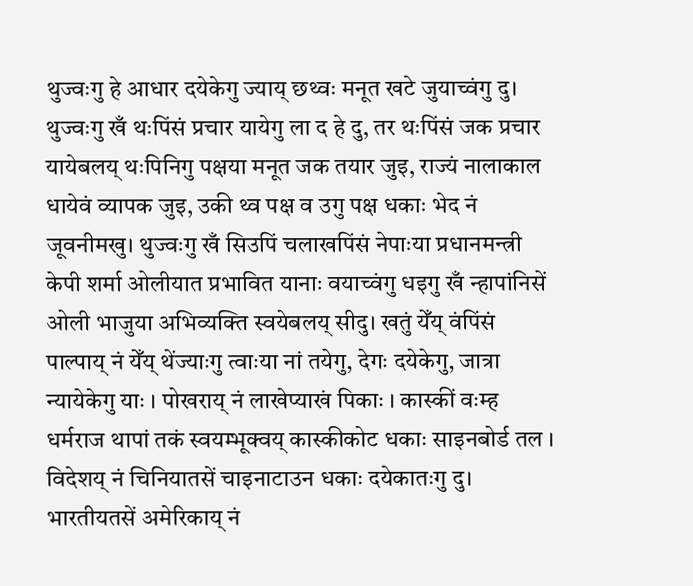थुज्वःगु हे आधार दयेकेगु ज्याय् छथ्वः मनूत खटे जुयाच्वंगु दु। थुज्वःगु खँ थःपिंसं प्रचार यायेगु ला द हे दु, तर थःपिंसं जक प्रचार यायेबलय् थःपिनिगु पक्षया मनूत जक तयार जुइ, राज्यं नालाकाल धायेवं व्यापक जुइ, उकी थ्व पक्ष व उगु पक्ष धकाः भेद नं जूवनीमखु। थुज्वःगु खँ सिउपिं चलाखपिंसं नेपाःया प्रधानमन्त्री केपी शर्मा ओलीयात प्रभावित यानाः वयाच्वंगु धइगु खँ न्हापांनिसें ओली भाजुया अभिव्यक्ति स्वयेबलय् सीदु। खतुं येँय् वंपिंसं पाल्पाय् नं येँय् थेंज्याःगु त्वाःया नां तयेगु, देगः दयेकेगु, जात्रा न्यायेकेगु याः । पोखराय् नं लाखेप्याखं पिकाः । कास्कीं वःम्ह धर्मराज थापां तकं स्वयम्भूक्वय् कास्कीकोट धकाः साइनबोर्ड तल ।
विदेशय् नं चिनियातसें चाइनाटाउन धकाः दयेकातःगु दु। भारतीयतसें अमेरिकाय् नं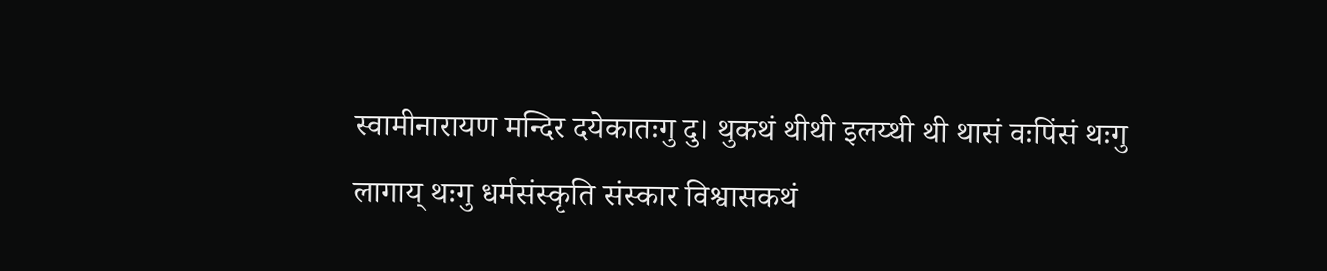स्वामीनारायण मन्दिर दयेकातःगु दु। थुकथं थीथी इलय्थी थी थासं वःपिंसं थःगु लागाय् थःगु धर्मसंस्कृति संस्कार विश्वासकथं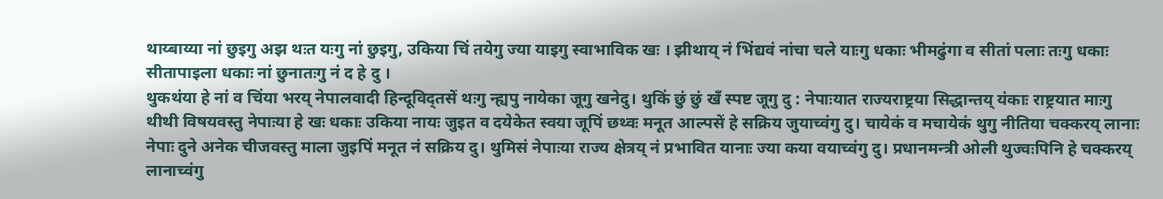थाय्बाय्या नां छुइगु अझ थःत यःगु नां छुइगु, उकिया चिं तयेगु ज्या याइगु स्वाभाविक खः । झीथाय् नं भिंद्यवं नांचा चले याःगु धकाः भीमढुंगा व सीतां पलाः तःगु धकाः सीतापाइला धकाः नां छुनातःगु नं द हे दु ।
थुकथंया हे नां व चिंया भरय् नेपालवादी हिन्दूविद्तसें थःगु न्ह्यपु नायेका जूगु खनेदु। थुकिं छुं छुं खँ स्पष्ट जूगु दु : नेपाःयात राज्यराष्ट्रया सिद्धान्तय् यंकाः राष्ट्रयात माःगु थीथी विषयवस्तु नेपाःया हे खः धकाः उकिया नायः जुइत व दयेकेत स्वया जूपिं छथ्वः मनूत आल्पसें हे सक्रिय जुयाच्वंगु दु। चायेकं व मचायेकं थुगु नीतिया चक्करय् लानाः नेपाः दुने अनेक चीजवस्तु माला जुइपिं मनूत नं सक्रिय दु। थुमिसं नेपाःया राज्य क्षेत्रय् नं प्रभावित यानाः ज्या कया वयाच्वंगु दु। प्रधानमन्त्री ओली थुज्वःपिनि हे चक्करय् लानाच्वंगु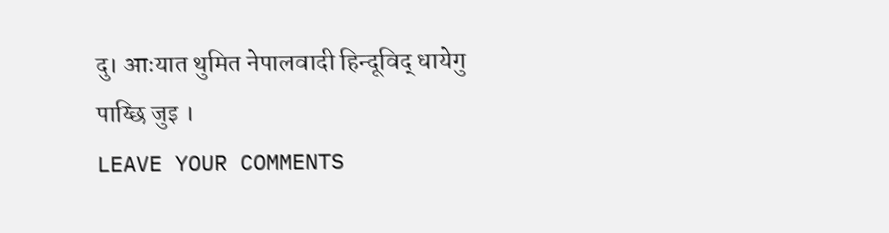दु। आःयात थुमित नेपालवादी हिन्दूविद् धायेगु पाय्छि जुइ ।
LEAVE YOUR COMMENTS